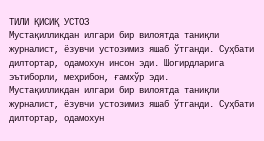ТИЛИ ҚИСИҚ УСТОЗ
Мустақилликдан илгари бир вилоятда таниқли журналист, ёзувчи устозимиз яшаб ўтганди. Суҳбати дилтортар, одамохун инсон эди. Шогирдларига эътиборли, меҳрибон, ғамхўр эди.
Мустақилликдан илгари бир вилоятда таниқли журналист, ёзувчи устозимиз яшаб ўтганди. Суҳбати дилтортар, одамохун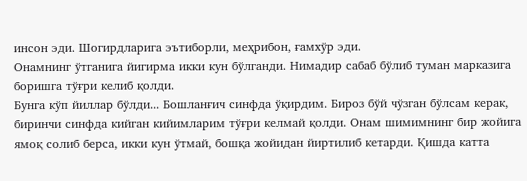инсон эди. Шогирдларига эътиборли, меҳрибон, ғамхўр эди.
Онамнинг ўтганига йигирма икки кун бўлганди. Нимадир сабаб бўлиб туман марказига боришга тўғри келиб қолди.
Бунга кўп йиллар бўлди... Бошланғич синфда ўқирдим. Бироз бўй чўзган бўлсам керак, биринчи синфда кийган кийимларим тўғри келмай қолди. Онам шимимнинг бир жойига ямоқ солиб берса, икки кун ўтмай, бошқа жойидан йиртилиб кетарди. Қишда катта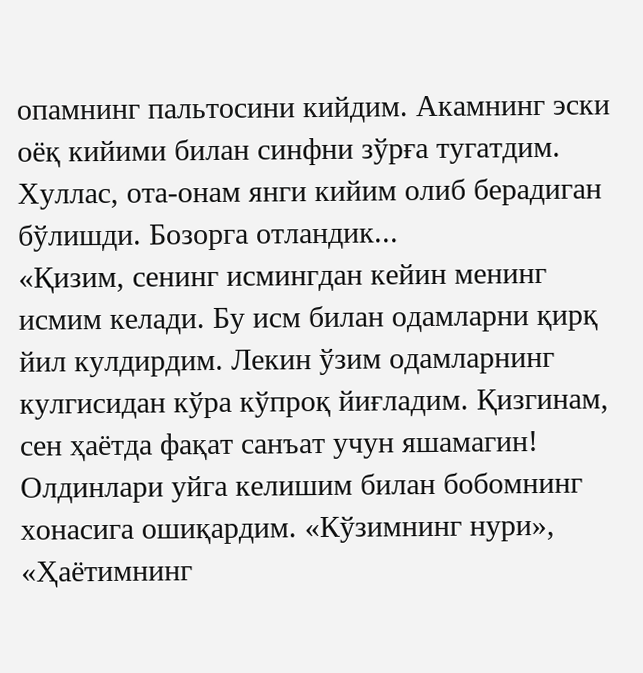опамнинг пальтосини кийдим. Акамнинг эски оёқ кийими билан синфни зўрға тугатдим. Хуллас, ота-онам янги кийим олиб берадиган бўлишди. Бозорга отландик...
«Қизим, сенинг исмингдан кейин менинг исмим келади. Бу исм билан одамларни қирқ йил кулдирдим. Лекин ўзим одамларнинг кулгисидан кўра кўпроқ йиғладим. Қизгинам, сен ҳаётда фақат санъат учун яшамагин!
Олдинлари уйга келишим билан бобомнинг хонасига ошиқардим. «Кўзимнинг нури», «Ҳаётимнинг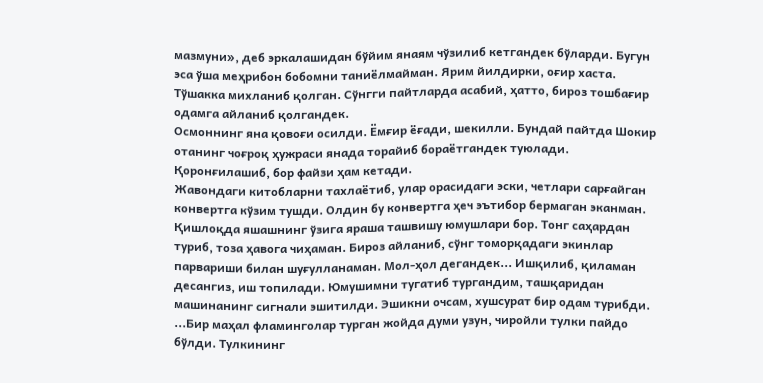мазмуни», деб эркалашидан бўйим янаям чўзилиб кетгандек бўларди. Бугун эса ўша меҳрибон бобомни таниёлмайман. Ярим йилдирки, оғир хаста. Тўшакка михланиб қолган. Сўнгги пайтларда асабий, ҳатто, бироз тошбағир одамга айланиб қолгандек.
Осмоннинг яна қовоғи осилди. Ёмғир ёғади, шекилли. Бундай пайтда Шокир отанинг чоғроқ ҳужраси янада торайиб бораётгандек туюлади. Қоронғилашиб, бор файзи ҳам кетади.
Жавондаги китобларни тахлаётиб, улар орасидаги эски, четлари сарғайган конвертга кўзим тушди. Олдин бу конвертга ҳеч эътибор бермаган эканман.
Қишлоқда яшашнинг ўзига яраша ташвишу юмушлари бор. Тонг саҳардан туриб, тоза ҳавога чиҳаман. Бироз айланиб, сўнг томорқадаги экинлар парвариши билан шуғулланаман. Мол-ҳол дегандек... Ишқилиб, қиламан десангиз, иш топилади. Юмушимни тугатиб тургандим, ташқаридан машинанинг сигнали эшитилди. Эшикни очсам, хушсурат бир одам турибди.
...Бир маҳал фламинголар турган жойда думи узун, чиройли тулки пайдо бўлди. Тулкининг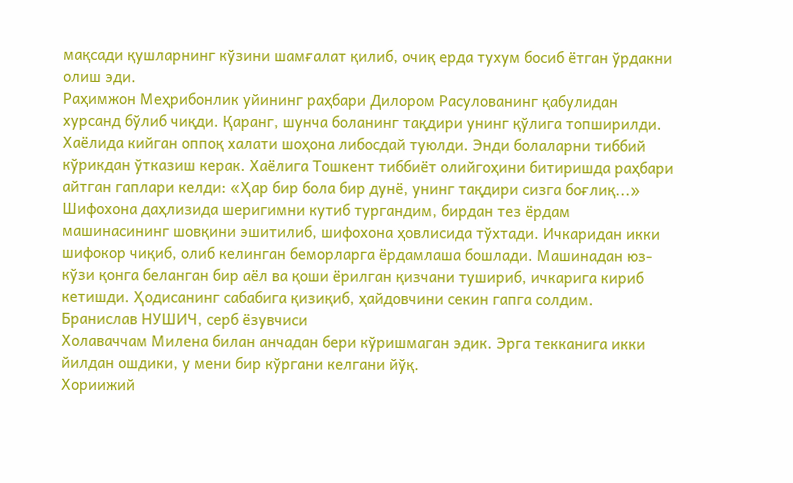мақсади қушларнинг кўзини шамғалат қилиб, очиқ ерда тухум босиб ётган ўрдакни олиш эди.
Раҳимжон Меҳрибонлик уйининг раҳбари Дилором Расулованинг қабулидан хурсанд бўлиб чиқди. Қаранг, шунча боланинг тақдири унинг қўлига топширилди. Хаёлида кийган оппоқ халати шоҳона либосдай туюлди. Энди болаларни тиббий кўрикдан ўтказиш керак. Хаёлига Тошкент тиббиёт олийгоҳини битиришда раҳбари айтган гаплари келди: «Ҳар бир бола бир дунё, унинг тақдири сизга боғлиқ...»
Шифохона даҳлизида шеригимни кутиб тургандим, бирдан тез ёрдам машинасининг шовқини эшитилиб, шифохона ҳовлисида тўхтади. Ичкаридан икки шифокор чиқиб, олиб келинган беморларга ёрдамлаша бошлади. Машинадан юз-кўзи қонга беланган бир аёл ва қоши ёрилган қизчани тушириб, ичкарига кириб кетишди. Ҳодисанинг сабабига қизиқиб, ҳайдовчини секин гапга солдим.
Бранислав НУШИЧ, серб ёзувчиси
Холаваччам Милена билан анчадан бери кўришмаган эдик. Эрга текканига икки йилдан ошдики, у мени бир кўргани келгани йўқ.
Хориижий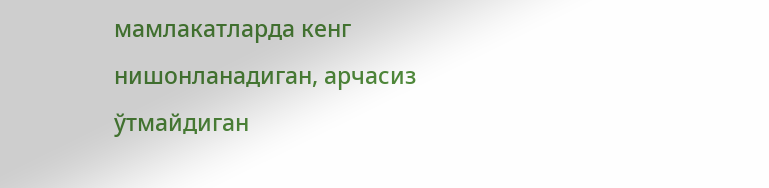мамлакатларда кенг нишонланадиган, арчасиз ўтмайдиган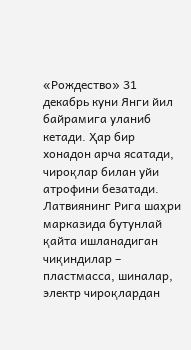«Рождество» 31 декабрь куни Янги йил байрамига уланиб кетади. Ҳар бир хонадон арча ясатади, чироқлар билан уйи атрофини безатади.
Латвиянинг Рига шаҳри марказида бутунлай қайта ишланадиган чиқиндилар – пластмасса, шиналар, электр чироқлардан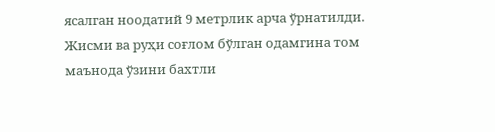ясалган ноодатий 9 метрлик арча ўрнатилди.
Жисми ва руҳи соғлом бўлган одамгина том маънода ўзини бахтли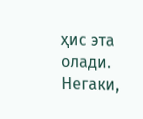ҳис эта олади. Негаки,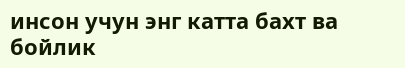инсон учун энг катта бахт ва бойлик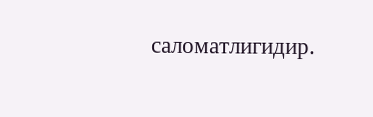саломатлигидир.